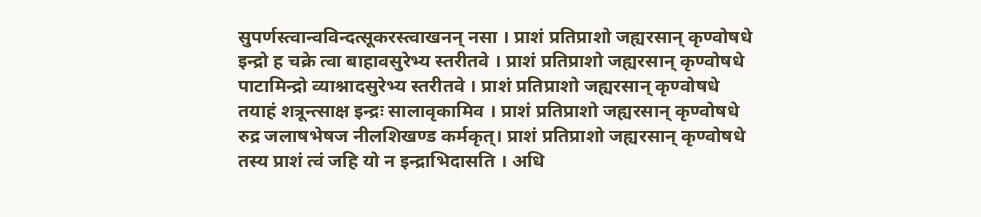सुपर्णस्त्वान्वविन्दत्सूकरस्त्वाखनन् नसा । प्राशं प्रतिप्राशो जह्यरसान् कृण्वोषधे
इन्द्रो ह चक्रे त्वा बाहावसुरेभ्य स्तरीतवे । प्राशं प्रतिप्राशो जह्यरसान् कृण्वोषधे
पाटामिन्द्रो व्याश्नादसुरेभ्य स्तरीतवे । प्राशं प्रतिप्राशो जह्यरसान् कृण्वोषधे
तयाहं शत्रून्त्साक्ष इन्द्रः सालावृकामिव । प्राशं प्रतिप्राशो जह्यरसान् कृण्वोषधे
रुद्र जलाषभेषज नीलशिखण्ड कर्मकृत्। प्राशं प्रतिप्राशो जह्यरसान् कृण्वोषधे
तस्य प्राशं त्वं जहि यो न इन्द्राभिदासति । अधि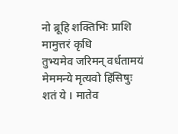नो ब्रूहि शक्तिभिः प्राशि मामुत्तरं कृधि
तुभ्यमेव जरिमन् वर्धतामयं मेममन्ये मृत्यवो हिंसिषुः शतं ये । मातेव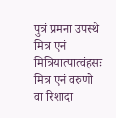पुत्रं प्रमना उपस्थे मित्र एनं मित्रियात्पात्वंहसः
मित्र एनं वरुणो वा रिशादा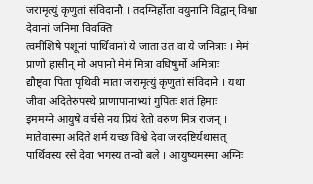जरामृत्युं कृणुतां संविदानौ । तदग्निर्होता वयुनानि विद्वान् विश्वा देवानां जनिमा विवक्ति
त्वमीशिषे पशूनां पार्थिवानां ये जाता उत वा ये जनित्राः । मेमं प्राणो हासीन् मो अपानो मेमं मित्रा वधिषुर्मो अमित्राः
द्यौष्ट्वा पिता पृथिवी माता जरामृत्युं कृणुतां संविदाने । यथा जीवा अदितेरुपस्थे प्राणापानाभ्यां गुपितः शतं हिमाः
इममग्ने आयुषे वर्चसे नय प्रियं रेतो वरुण मित्र राजन् । मातेवास्मा अदिते शर्म यच्छ विश्वे देवा जरदष्टिर्यथासत्
पार्थिवस्य रसे देवा भगस्य तन्वो बले । आयुष्यमस्मा अग्निः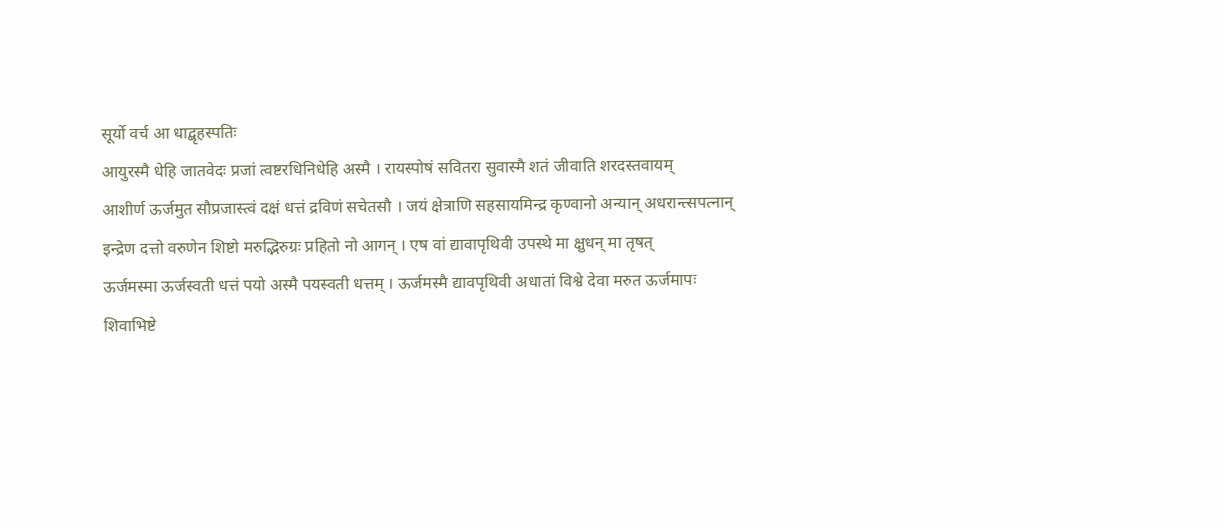सूर्यो वर्च आ धाद्बृहस्पतिः
आयुरस्मै धेहि जातवेदः प्रजां त्वष्टरधिनिधेहि अस्मै । रायस्पोषं सवितरा सुवास्मै शतं जीवाति शरदस्तवायम्
आशीर्ण ऊर्जमुत सौप्रजास्त्वं दक्षं धत्तं द्रविणं सचेतसौ । जयं क्षेत्राणि सहसायमिन्द्र कृण्वानो अन्यान् अधरान्त्सपत्नान्
इन्द्रेण दत्तो वरुणेन शिष्टो मरुद्भिरुग्रः प्रहितो नो आगन् । एष वां द्यावापृथिवी उपस्थे मा क्षुधन् मा तृषत्
ऊर्जमस्मा ऊर्जस्वती धत्तं पयो अस्मै पयस्वती धत्तम् । ऊर्जमस्मै द्यावपृथिवी अधातां विश्वे देवा मरुत ऊर्जमापः
शिवाभिष्टे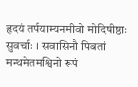हृदयं तर्पयाम्यनमीवो मोदिषीष्ठाः सुवर्चाः । सवासिनौ पिबतां मन्थमेतमश्विनो रूपं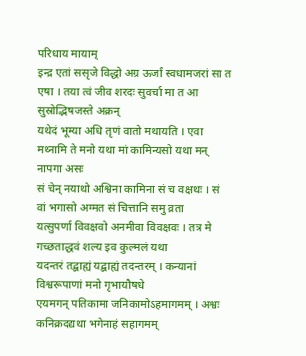परिधाय मायाम्
इन्द्र एतां ससृजे विद्धो अग्र ऊर्जां स्वधामजरां सा त एषा । तया त्वं जीव शरदः सुवर्चा मा त आ सुस्रोद्भिषजस्ते अक्रन्
यथेदं भूम्या अधि तृणं वातो मथायति । एवा मथ्नामि ते मनो यथा मां कामिन्यसो यथा मन् नापगा असः
सं चेन् नयाथो अश्विना कामिना सं च वक्षथः । सं वां भगासो अग्मत सं चित्तानि समु व्रता
यत्सुपर्णा विवक्षवो अनमीवा विवक्षवः । तत्र मे गच्छताद्धवं शल्य इव कुल्मलं यथा
यदन्तरं तद्बाह्यं यद्बाह्यं तदन्तरम् । कन्यानां विश्वरूपाणां मनो गृभायौषधे
एयमगन् पतिकामा जनिकामोऽहमागमम् । अश्वः कनिक्रदद्यथा भगेनाहं सहागमम्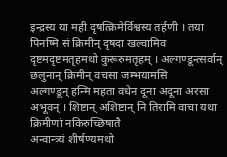इन्द्रस्य या मही दृषत्क्रिमेर्विश्वस्य तर्हणी । तया पिनष्मि सं क्रिमीन् दृषदा खल्वामिव
दृष्टमदृष्टमतृहमथो कुरूरुमतृहम् । अल्गण्डून्त्सर्वान् छलुनान् क्रिमीन् वचसा जम्भयामसि
अल्गण्डून् हन्मि महता वधेन दूना अदूना अरसा अभूवन् । शिष्टान् अशिष्टान् नि तिरामि वाचा यथा क्रिमीणां नकिरुच्छिषातै
अन्वान्त्र्यं शीर्षण्यमथो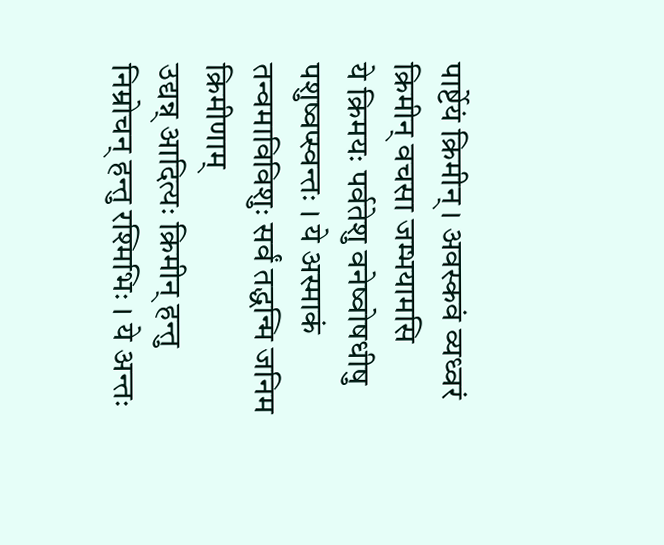पार्ष्टेयं क्रिमीन् । अवस्कवं व्यध्वरं क्रिमीन् वचसा जम्भयामसि
ये क्रिमयः पर्वतेशु वनेष्वोषधीषु पशुष्वप्स्वन्तः । ये अस्माकं तन्वमाविविशुः सर्वं तद्धन्मि जनिम क्रिमीणाम्
उद्यन्न् आदित्यः क्रिमीन् हन्तु निम्रोचन् हन्तु रश्मिभिः । ये अन्तः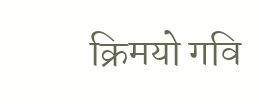क्रिमयो गवि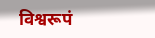विश्वरूपं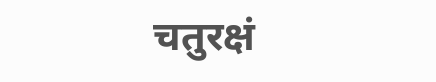चतुरक्षं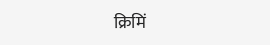क्रिमिं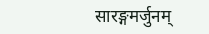सारङ्गमर्जुनम्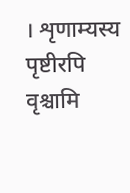। शृणाम्यस्य पृष्टीरपि वृश्चामि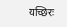यच्छिरः